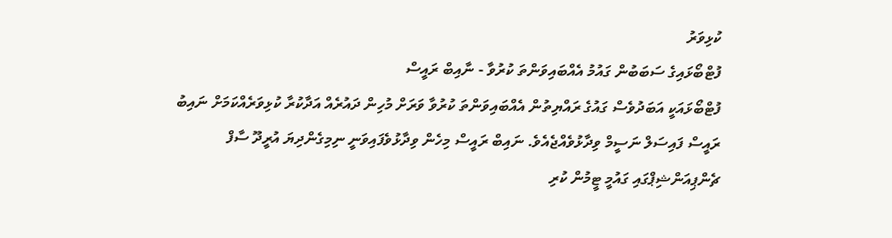ކުޅިވަރު
ފުޓްބޯޅައިގެ ސަބަބުން ގައުމު އެއްބައިވަންތަ ކުރުވާ - ނާއިބް ރައީސް
ފުޓްބޯޅައަކީ އަބަދުވެސް ގައުގެ ރައްޔިތުން އެއްބައިވަންތަ ކުރުވާ ވަރަށް މުހިން ދައުރެއް އަދާކުރާ ކުޅިވަރެއްކަމަށް ނައިބު ރައީސް ފައިސަލް ނަސީމް ވިދާޅުވެއްޖެއެވެ. ނައިބް ރައީސް މިހެން ވިދާޅުވެފައިވަނީ ނިމިގެންދިޔަ އުރީދޫ ސާފް ޗެންޕިއަންޝިޕްގައި ގައުމީ ޓީމުން ކުރި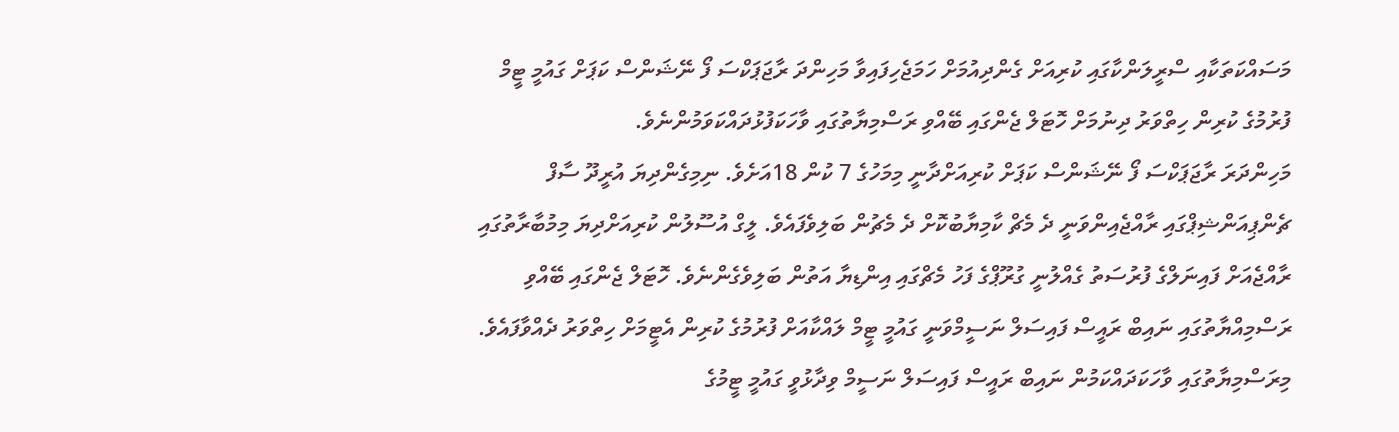މަސައްކަތަކާއި ސްރީލަންކާގައި ކުރިއަށް ގެންދިއުމަށް ހަމަޖެހިފައިވާ މަހިންދަ ރާޖަޕަކްސަ ފޯ ނޭޝަންސް ކަޕަށް ގައުމީ ޓީމް ފުރުމުގެ ކުރިން ހިތްވަރު ދިނުމަށް ހޮޓަލް ޖެންގައި ބޭއްވި ރަސްމިޔާތުގައި ވާހަކަފުޅުދައްކަވަމުންނެވެ.
މަހިންދަރަ ރާޖަޕަކްސަ ފޯ ނޭޝަންސް ކަޕަށް ކުރިއަށްދާނީ މިމަހުގެ 7 ކުން 18އަށެވެ. ނިމިގެންދިޔަ އުރީދޫ ސާފް ޗެންޕިއަންޝިޕްގައި ރާއްޖެއިންވަނީ ދެ މެޗް ކާމިޔާބުކޮށް ދެ މެޗުން ބަލިވެފައެވެ. ލީގް އުސޫލުން ކުރިއަށްދިޔަ މިމުބާރާތުގައި ރާއްޖެއަށް ފައިނަލްގެ ފުރުސަތު ގެއްލުނީ ގުރޫޕްގެ ފަހު މެޗްގައި އިންޑިޔާ އަތުން ބަލިވެގެންނެވެ. ހޮޓަލް ޖެންގައި ބޭއްވި ރަސްމިއްޔާތުގައި ނައިބް ރައީސް ފައިސަލް ނަސީމްވަނީ ގައުމީ ޓީމް ލައްކާއަށް ފުރުމުގެ ކުރިން އެޓީމަށް ހިތްވަރު ދެއްވާފައެވެ. މިރަސްމިޔާތުގައި ވާހަކަދައްކަމުން ނައިބް ރައީސް ފައިސަލް ނަސީމް ވިދާޅުވީ ގައުމީ ޓީމުގެ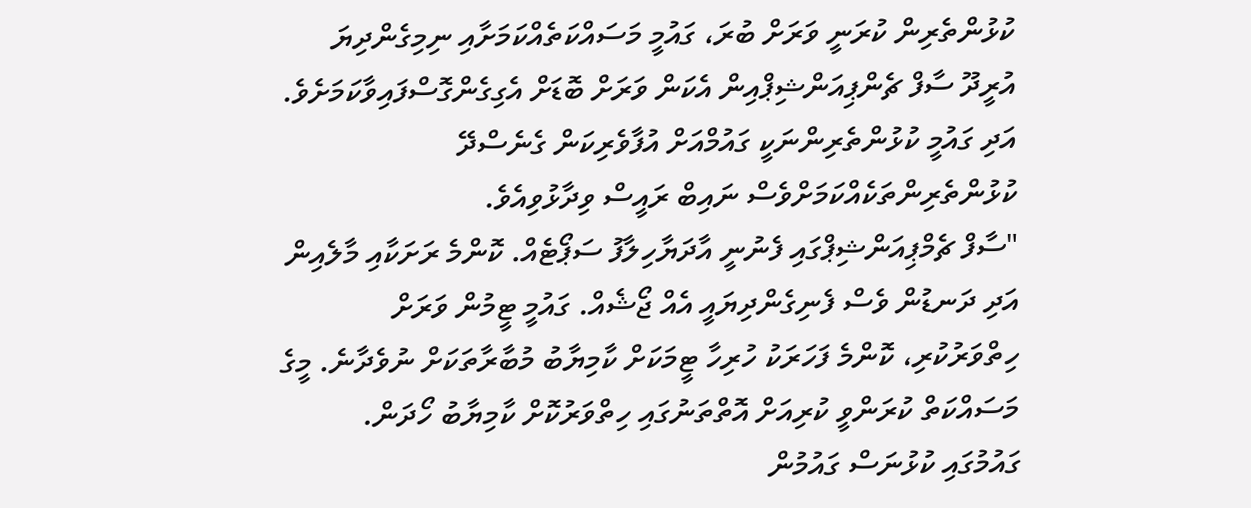ކުޅުންތެރިން ކުރަނީ ވަރަށް ބުރަ، ގައުމީ މަސައްކަތެއްކަމަށާއި ނިމިގެންދިޔަ އުރީދޫ ސާފް ޗެންޕިއަންޝިޕްއިން އެކަން ވަރަށް ބޮޑަށް އެގިގެންގޮސްފައިވާކަމަށެވެ. އަދި ގައުމީ ކުޅުންތެރިންނަކީ ގައުމްއަށް އުފާވެރިކަން ގެނެސްދޭ ކުޅުންތެރިންތަކެއްކަމަށްވެސް ނައިބް ރައީސް ވިދާޅުވިއެވެ.
"ސާފް ޗެމްޕިއަންޝިޕްގައި ފެނުނީ އާދަޔާހިލާފު ސަޕޯޓެއް. ކޮންމެ ރަށަކާއި މާލެއިން އަދި ދަނޑުން ވެސް ފެނިގެންދިޔައީ އެއް ޖޯޝެއް. ގައުމީ ޓީމުން ވަރަށް ހިތްވަރުކުރި، ކޮންމެ ފަހަރަކު ހުރިހާ ޓީމަކަށް ކާމިޔާބު މުބާރާތަކަށް ނުވެދާނެ. މީގެ މަސައްކަތް ކުރަންވީ ކުރިއަށް އޮތްތަނުގައި ހިތްވަރުކޮށް ކާމިޔާބު ހޯދަން. ގައުމުގައި ކުޅުނަސް ގައުމުން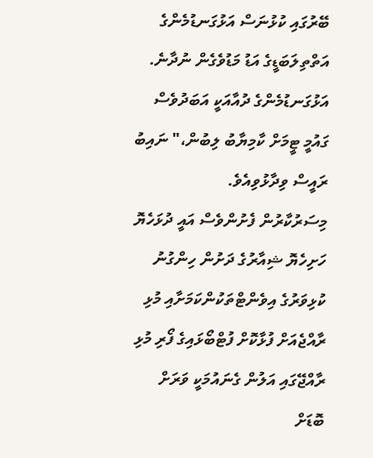ބޭރުގައި ކުޅުނަސް އަޅުގަނޑުމެންގެ އަތްތިލަބަޑީގެ އަޑު މަޑުވެގެން ނުދާނެ. އަޅުގަނޑުމެންގެ ދުއާއަކީ އަބަދުވެސް ގައުމީ ޓީމަށް ކާމިޔާބު ލިބުން،" ނައިބު ރައީސް ވިދާޅުވިއެވެ.
މިސަރުކާރުން ފެށުންވެސް އައީ ދުޅަހެޔޮ ހަށިހެޔޮ ޝިއާރުގެ ދަށުން ހިންގުނު ކުޅިވަރުގެ އިވެންޓްތަކުންކަމަށާއި މުޅި ރާއްޖެއަށް ފުޅާކޮށް ފުޓްބޯޅައިގެ ފޯރި މުޅި ރާއްޖޭގައި އަލުން ގެނައުމަކީ ވަރަށް ބޮޑަށް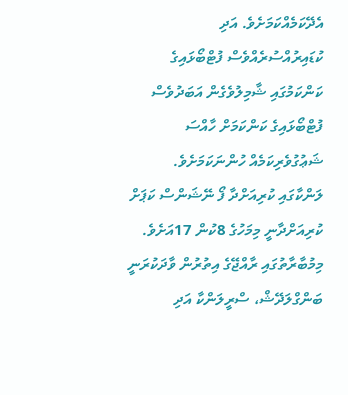އެދޭކަމެއްކަމަށެވެ. އަދި ކުޑައިރުއްސުރެއްވެސް ފުޓްބޯޅައިގެ ކަންކަމުގައި ޝާމިލުވެގެން އަބަދުވެސް ފުޓްބޯޅައިގެ ކަންކަމަށް ހާއްސަ ޝަޢުގުވެރިކަމެއް ހުންނަކަމަށެވެ.
ލަންކާގައި ކުރިއަށްދާ ފޯ ނޭޝަންސް ކަޕަށް ކުރިއަށްދާނީ މިމަހުގެ 8ކުން 17އަށެވެ. މިމުބާރާތުގައި ރާއްޖޭގެ އިތުރުން ވާދަކުރަނީ ބަންގްލަދޭޝް، ސްރީލަންކާ އަދި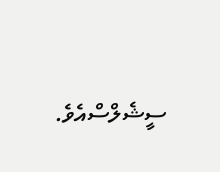ސީޝެލްސްއެވެ.